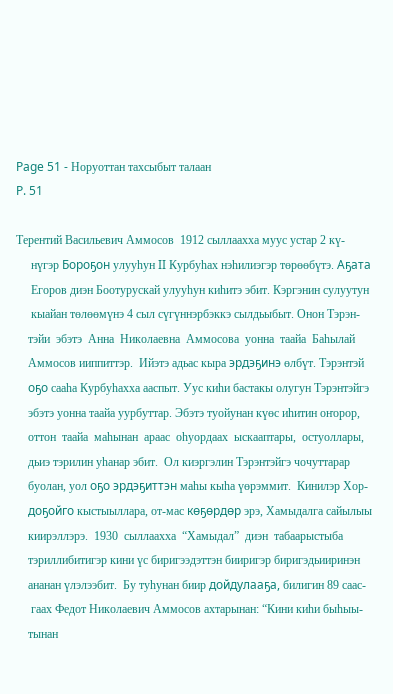Page 51 - Норуоттан тахсыбыт талаан
P. 51

Терентий Васильевич Аммосов  1912 сыллаахха муус устар 2 кү-
     нүгэр Бороҕон улууһун II Курбуһах нэһилиэгэр төрөөбүтэ. Аҕата
     Егоров диэн Боотурускай улууһун киһитэ эбит. Кэргэнин сулуутун
     кыайан төлөөмүнэ 4 сыл сүгүннэрбэккэ сылдьыбыт. Онон Тэрэн-
    тэйи  эбэтэ  Анна  Николаевна  Аммосова  уонна  таайа  Баһылай
    Аммосов ииппиттэр.  Ийэтэ адьас кыра эрдэҕинэ өлбүт. Тэрэнтэй
    оҕо сааһа Курбуһахха ааспыт. Уус киһи бастакы олугун Тэрэнтэйгэ
    эбэтэ уонна таайа уурбуттар. Эбэтэ туойунан күөс иһитин оҥорор,
    оттон  таайа  маһынан  араас  оһуордаах  ыскааптары,  остуоллары,
    дьиэ тэрилин уһанар эбит.  Ол киэргэлин Тэрэнтэйгэ чочуттарар
    буолан, уол оҕо эрдэҕиттэн маһы кыһа үөрэммит.  Кинилэр Хор-
    доҕойго кыстыыллара, от-мас көҕөрдөр эрэ, Хамыдалга сайылыы
    киирэллэрэ.  1930  сыллаахха  “Хамыдал”  диэн  табаарыстыба
    тэриллибитигэр кини үс биригээдэттэн бииригэр биригэдьииринэн
    ананан үлэлээбит.  Бу туһунан биир дойдулааҕа, билигин 89 саас-
     гаах Федот Николаевич Аммосов ахтарынан: “Кини киһи быһыы-
    тынан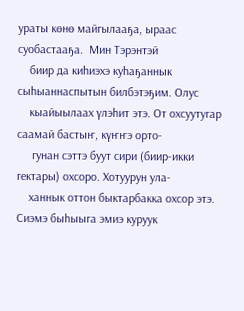ураты көнө майгылааҕа, ыраас суобастааҕа.  Мин Тэрэнтэй
    биир да киһиэхэ куһаҕаннык сыһыаннаспытын билбэтэҕим. Олус
    кыайыылаах үлэһит этэ. От охсуутугар саамай бастыҥ, күҥҥэ орто-
     гунан сэттэ буут сири (биир-икки гектары) охсоро. Хотуурун ула-
    ханнык оттон быктарбакка охсор этэ. Сиэмэ быһыыга эмиэ куруук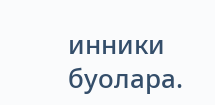инники  буолара.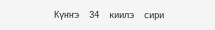Күҥҥэ  34  киилэ  сири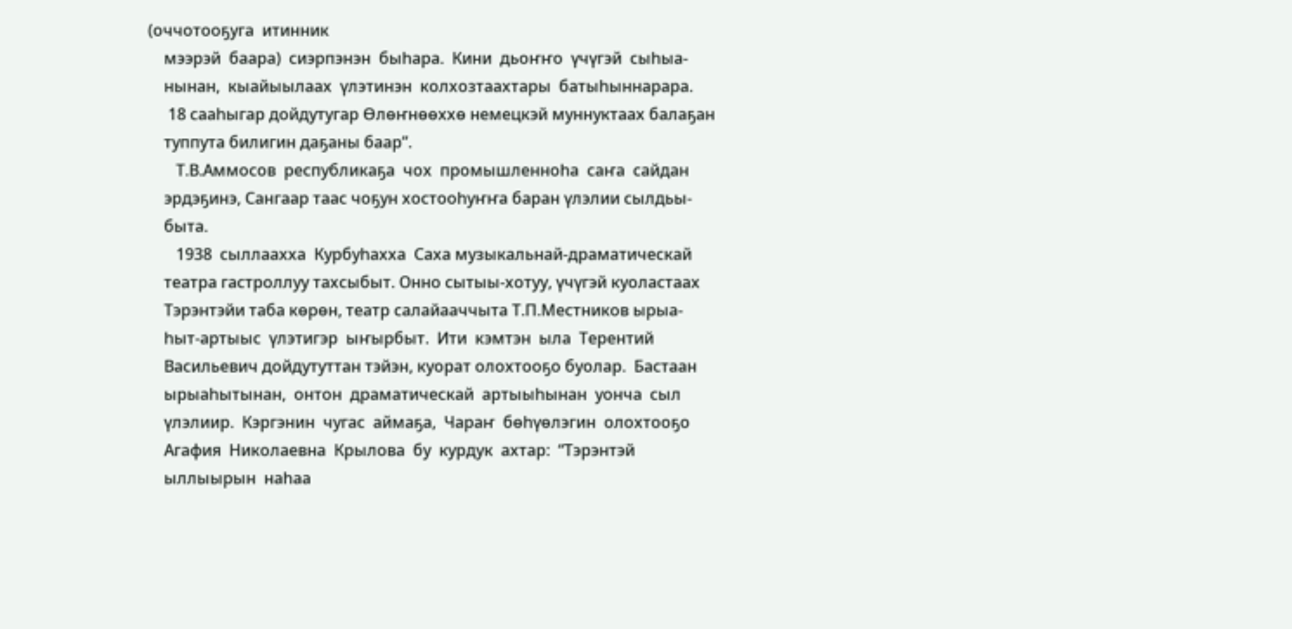(оччотооҕуга  итинник
    мээрэй  баара)  сиэрпэнэн  быһара.  Кини  дьоҥҥо  үчүгэй  сыһыа-
    нынан,  кыайыылаах  үлэтинэн  колхозтаахтары  батыһыннарара.
     18 сааһыгар дойдутугар Өлөҥнөөххө немецкэй муннуктаах балаҕан
    туппута билигин даҕаны баар”.
       Т.В.Аммосов  республикаҕа  чох  промышленноһа  саҥа  сайдан
    эрдэҕинэ, Сангаар таас чоҕун хостооһуҥҥа баран үлэлии сылдьы-
    быта.
       1938  сыллаахха  Курбуһахха  Саха музыкальнай-драматическай
    театра гастроллуу тахсыбыт. Онно сытыы-хотуу, үчүгэй куоластаах
    Тэрэнтэйи таба көрөн, театр салайааччыта Т.П.Местников ырыа-
    һыт-артыыс  үлэтигэр  ыҥырбыт.  Ити  кэмтэн  ыла  Терентий
    Васильевич дойдутуттан тэйэн, куорат олохтооҕо буолар.  Бастаан
    ырыаһытынан,  онтон  драматическай  артыыһынан  уонча  сыл
    үлэлиир.  Кэргэнин  чугас  аймаҕа,  Чараҥ  бөһүөлэгин  олохтооҕо
    Агафия  Николаевна  Крылова  бу  курдук  ахтар:  “Тэрэнтэй
    ыллыырын  наһаа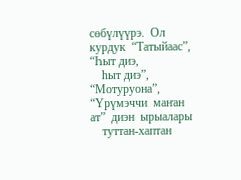сөбүлүүрэ.  Ол  курдук  “Татыйаас”,  “Һыт диэ,
    һыт диэ”,  “Мотуруона”,  “Үрүмэччи  маҥан  ат”  диэн  ырыалары
    туттан-хаптан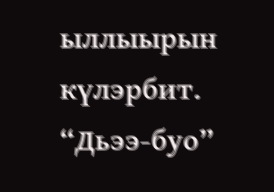ыллыырын күлэрбит. “Дьээ-буо”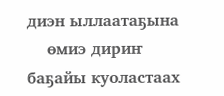диэн ыллаатаҕына
    өмиэ дириҥ баҕайы куоластаах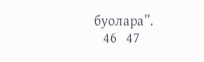буолара”.
   46   47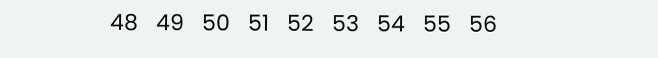48   49   50   51   52   53   54   55   56